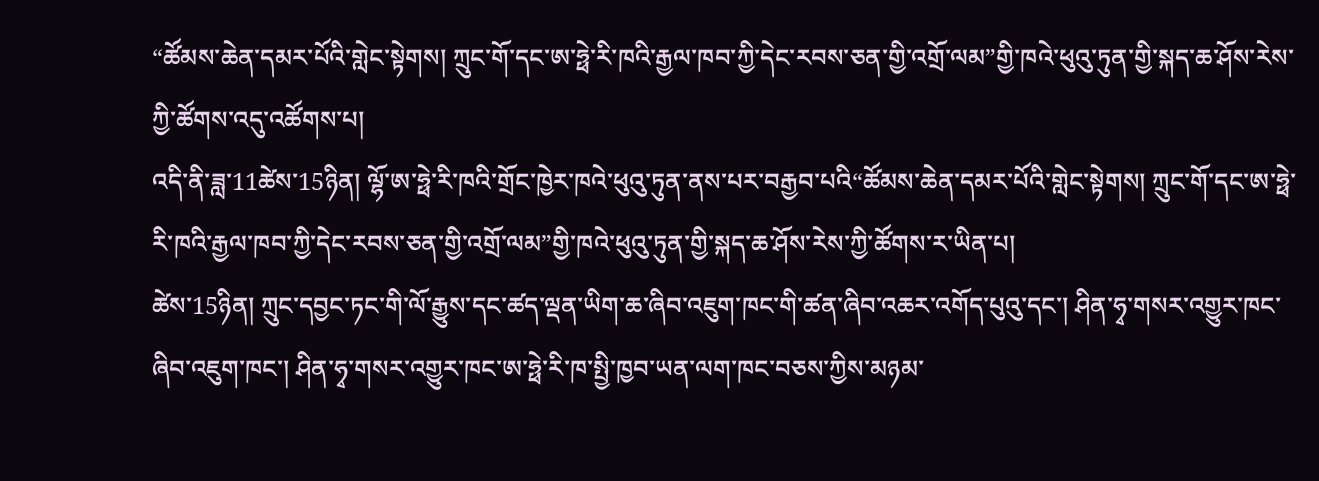“ཚོམས་ཆེན་དམར་པོའི་གླེང་སྟེགས། ཀྲུང་གོ་དང་ཨ་ཧྥེ་རི་ཁའི་རྒྱལ་ཁབ་ཀྱི་དེང་རབས་ཅན་གྱི་འགྲོ་ལམ”གྱི་ཁའེ་ཕུའུ་ཏུན་གྱི་སྐད་ཆ་ཤོས་རེས་ཀྱི་ཚོགས་འདུ་འཚོགས་པ།
འདི་ནི་ཟླ་11ཚེས་15ཉིན། ལྷོ་ཨ་ཧྥེ་རི་ཁའི་གྲོང་ཁྱེར་ཁའེ་ཕུའུ་ཏུན་ནས་པར་བརྒྱབ་པའི“ཚོམས་ཆེན་དམར་པོའི་གླེང་སྟེགས། ཀྲུང་གོ་དང་ཨ་ཧྥེ་རི་ཁའི་རྒྱལ་ཁབ་ཀྱི་དེང་རབས་ཅན་གྱི་འགྲོ་ལམ”གྱི་ཁའེ་ཕུའུ་ཏུན་གྱི་སྐད་ཆ་ཤོས་རེས་ཀྱི་ཚོགས་ར་ཡིན་པ།
ཚེས་15ཉིན། ཀྲུང་དབྱང་ཏང་གི་ལོ་རྒྱུས་དང་ཚད་ལྡན་ཡིག་ཆ་ཞིབ་འཇུག་ཁང་གི་ཚན་ཞིབ་འཆར་འགོད་པུའུ་དང་། ཤིན་ཧྭ་གསར་འགྱུར་ཁང་ཞིབ་འཇུག་ཁང་། ཤིན་ཧྭ་གསར་འགྱུར་ཁང་ཨ་ཧྥེ་རི་ཁ་སྤྱི་ཁྱབ་ཡན་ལག་ཁང་བཅས་ཀྱིས་མཉམ་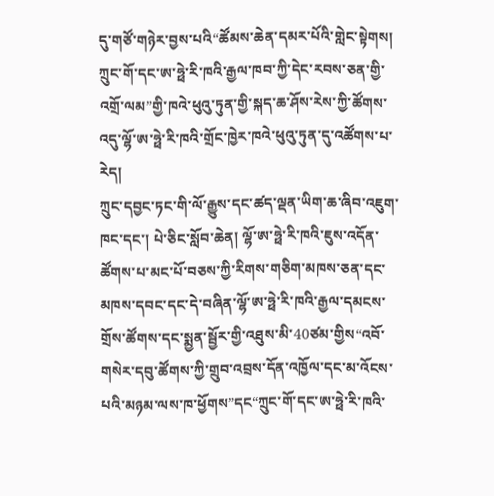དུ་གཙོ་གཉེར་བྱས་པའི“ཚོམས་ཆེན་དམར་པོའི་གླེང་སྟེགས། ཀྲུང་གོ་དང་ཨ་ཧྥེ་རི་ཁའི་རྒྱལ་ཁབ་ཀྱི་དེང་རབས་ཅན་གྱི་འགྲོ་ལམ”གྱི་ཁའེ་ཕུའུ་ཏུན་གྱི་སྐད་ཆ་ཤོས་རེས་ཀྱི་ཚོགས་འདུ་ལྷོ་ཨ་ཧྥེ་རི་ཁའི་གྲོང་ཁྱེར་ཁའེ་ཕུའུ་ཏུན་དུ་འཚོགས་པ་རེད།
ཀྲུང་དབྱང་ཏང་གི་ལོ་རྒྱུས་དང་ཚད་ལྡན་ཡིག་ཆ་ཞིབ་འཇུག་ཁང་དང་། པེ་ཅིང་སློབ་ཆེན། ལྷོ་ཨ་ཧྥེ་རི་ཁའི་ཇུས་འདོན་ཚོགས་པ་མང་པོ་བཅས་ཀྱི་རིགས་གཅིག་མཁས་ཅན་དང་མཁས་དབང་དང་དེ་བཞིན་ལྷོ་ཨ་ཧྥེ་རི་ཁའི་རྒྱལ་དམངས་གྲོས་ཚོགས་དང་སྨྱན་སྦྱོར་གྱི་འཐུས་མི་40ཙམ་གྱིས“འབོ་གསེར་དབུ་ཚོགས་ཀྱི་གྲུབ་འབྲས་དོན་འཁྱོལ་དང་མ་འོངས་པའི་མཉམ་ལས་ཁ་ཕྱོགས”དང“ཀྲུང་གོ་དང་ཨ་ཧྥེ་རི་ཁའི་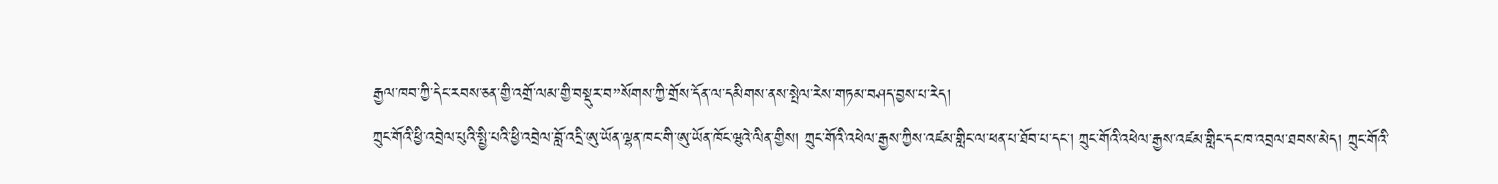རྒྱལ་ཁབ་ཀྱི་དེང་རབས་ཅན་གྱི་འགྲོ་ལམ་གྱི་བསྡུར་བ”སོགས་ཀྱི་གྲོས་དོན་ལ་དམིགས་ནས་སྤེལ་རེས་གཏམ་བཤད་བྱས་པ་རེད།
ཀྲུང་གོའི་ཕྱི་འབྲེལ་པུའི་སྤྱི་པའི་ཕྱི་འབྲེལ་བློ་འདྲི་ཨུ་ཡོན་ལྷན་ཁང་གི་ཨུ་ཡོན་ཁོང་ཝུའེ་ལིན་གྱིས། ཀྲུང་གོའི་འཕེལ་རྒྱས་ཀྱིས་འཛམ་གླིང་ལ་ཕན་པ་ཐོབ་པ་དང་། ཀྲུང་གོའི་འཕེལ་རྒྱས་འཛམ་གླིང་དང་ཁ་འབྲལ་ཐབས་མེད། ཀྲུང་གོའི་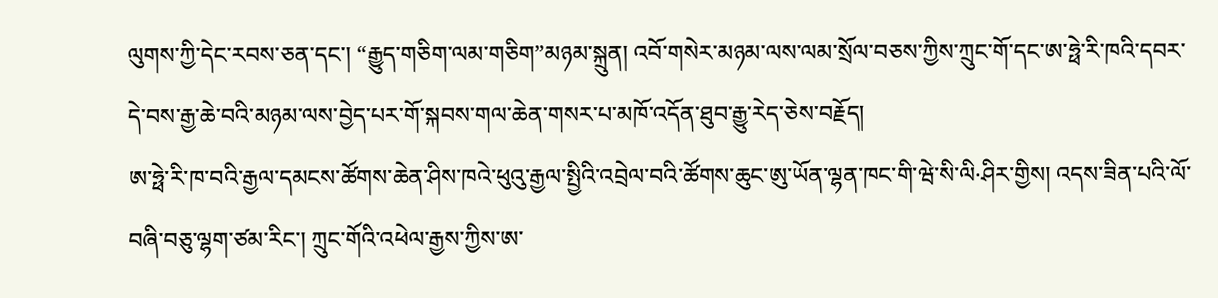ལུགས་ཀྱི་དེང་རབས་ཅན་དང་། “རྒྱུད་གཅིག་ལམ་གཅིག”མཉམ་སྐྲུན། འབོ་གསེར་མཉམ་ལས་ལམ་སྲོལ་བཅས་ཀྱིས་ཀྲུང་གོ་དང་ཨ་ཧྥེ་རི་ཁའི་དབར་དེ་བས་རྒྱ་ཆེ་བའི་མཉམ་ལས་བྱེད་པར་གོ་སྐབས་གལ་ཆེན་གསར་པ་མཁོ་འདོན་ཐུབ་རྒྱུ་རེད་ཅེས་བརྗོད།
ཨ་ཧྥེ་རི་ཁ་བའི་རྒྱལ་དམངས་ཚོགས་ཆེན་ཤིས་ཁའེ་ཕུའུ་རྒྱལ་སྤྱིའི་འབྲེལ་བའི་ཚོགས་ཆུང་ཨུ་ཡོན་ལྷན་ཁང་གི་ཝེ་སི་ལི·ཤིར་གྱིས། འདས་ཟིན་པའི་ལོ་བཞི་བཅུ་ལྷག་ཙམ་རིང་། ཀྲུང་གོའི་འཕེལ་རྒྱས་ཀྱིས་ཨ་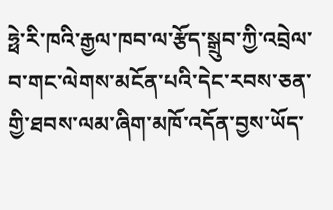ཧྥེ་རི་ཁའི་རྒྱལ་ཁབ་ལ་རྩོད་སྒྲུབ་ཀྱི་འབྲེལ་བ་གང་ལེགས་མངོན་པའི་དེང་རབས་ཅན་གྱི་ཐབས་ལམ་ཞིག་མཁོ་འདོན་བྱས་ཡོད་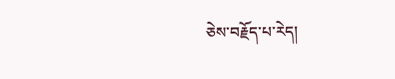ཅེས་བརྗོད་པ་རེད།